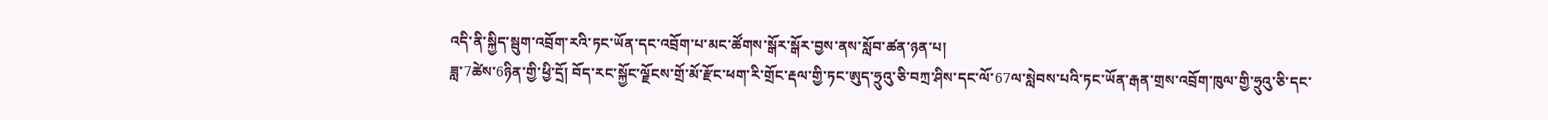འདི་ནི་སྐྱིད་སྦུག་འབྲོག་རའི་ཏང་ཡོན་དང་འབྲོག་པ་མང་ཚོགས་སྒོར་སྒོར་བྱས་ནས་སློབ་ཚན་ཉན་པ།
ཟླ་7ཚེས་6ཉིན་གྱི་ཕྱི་དྲོ། བོད་རང་སྐྱོང་ལྗོངས་གྲོ་མོ་རྫོང་ཕག་རི་གྲོང་རྡལ་གྱི་ཏང་ཨུད་ཧྲུའུ་ཅི་བཀྲ་ཤིས་དང་ལོ་67ལ་སླེབས་པའི་ཏང་ཡོན་རྒན་གྲས་འབྲོག་ཁུལ་གྱི་ཧྲུའུ་ཅི་དང་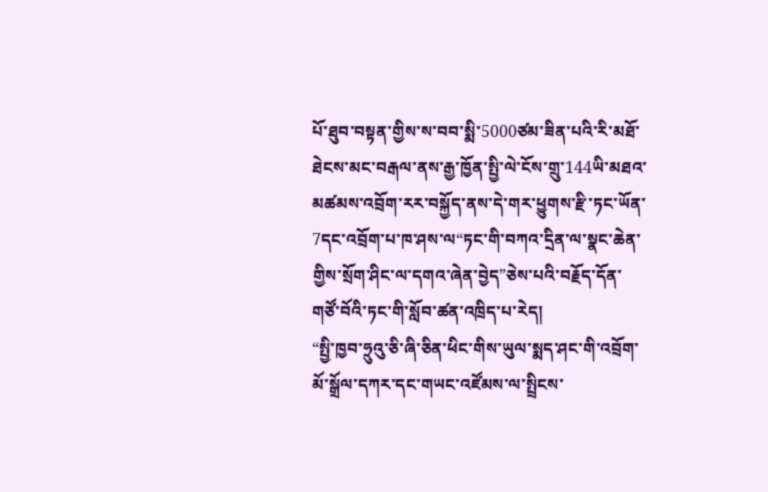པོ་ཐུབ་བསྟན་གྱིས་ས་བབ་སྨི་5000ཙམ་ཟིན་པའི་རི་མཐོ་ཐེངས་མང་བརྒལ་ནས་རྒྱ་ཁྱོན་སྤྱི་ལེ་ངོས་གྲུ་144ཡི་མཐའ་མཚམས་འབྲོག་རར་བསྐྱོད་ནས་དེ་གར་ཕྱུགས་རྫི་ཏང་ཡོན་7དང་འབྲོག་པ་ཁ་ཤས་ལ“ཏང་གི་བཀའ་དྲིན་ལ་སྣང་ཆེན་གྱིས་སྲོག་ཤིང་ལ་དགའ་ཞེན་བྱེད”ཅེས་པའི་བརྗོད་དོན་གཙོ་བོའི་ཏང་གི་སློབ་ཚན་འཁྲིད་པ་རེད།
“སྤྱི་ཁྱབ་ཧྲུའུ་ཅི་ཞི་ཅིན་ཕིང་གིས་ཡུལ་སྨད་ཤང་གི་འབྲོག་མོ་སྒྲོལ་དཀར་དང་གཡང་འཛོམས་ལ་སྤྲིངས་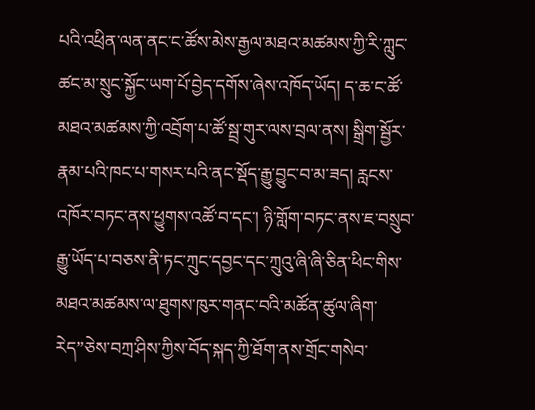པའི་འཕྲིན་ལན་ནང་ང་ཚོས་མེས་རྒྱལ་མཐའ་མཚམས་ཀྱི་རི་ཀླུང་ཚང་མ་སྲུང་སྐྱོང་ཡག་པོ་བྱེད་དགོས་ཞེས་འཁོད་ཡོད། ད་ཆ་ང་ཚོ་མཐའ་མཚམས་ཀྱི་འབྲོག་པ་ཚོ་སྦྲ་གུར་ལས་བྲལ་ནས། སྒྲིག་སྦྱོར་རྣམ་པའི་ཁང་པ་གསར་པའི་ནང་སྡོད་རྒྱུ་བྱུང་བ་མ་ཟད། རླངས་འཁོར་བཏང་ནས་ཕྱུགས་འཚོ་བ་དང་། ཉི་གློག་བཏང་ནས་ཇ་བསྲུབ་རྒྱུ་ཡོད་པ་བཅས་ནི་ཏང་ཀྲུང་དབྱང་དང་ཀྲུའུ་ཞི་ཞི་ཅིན་ཕིང་གིས་མཐའ་མཚམས་ལ་ཐུགས་ཁུར་གནང་བའི་མཚོན་ཚུལ་ཞིག་རེད”ཅེས་བཀྲ་ཤིས་ཀྱིས་བོད་སྐད་ཀྱི་ཐོག་ནས་གྲོང་གསེབ་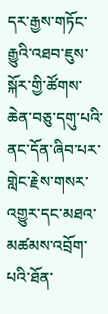དར་རྒྱས་གཏོང་རྒྱུའི་འཐབ་ཇུས་སྐོར་གྱི་ཚོགས་ཆེན་བཅུ་དགུ་པའི་ནང་དོན་ཞིབ་པར་གླེང་རྗེས་གསར་འགྱུར་དང་མཐའ་མཚམས་འབྲོག་པའི་ཐོན་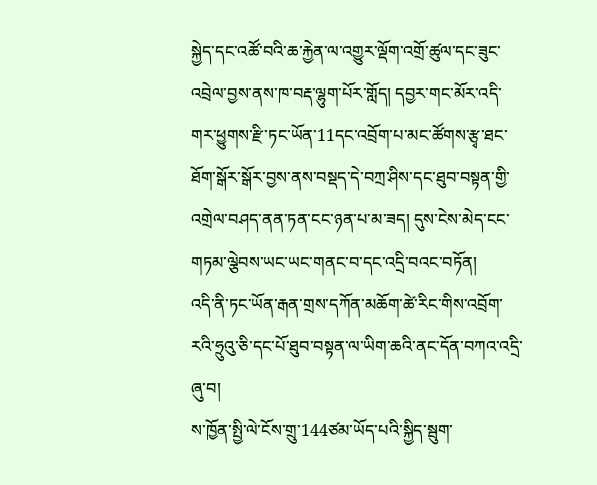སྐྱེད་དང་འཚོ་བའི་ཆ་རྐྱེན་ལ་འགྱུར་ལྡོག་འགྲོ་ཚུལ་དང་ཟུང་འབྲེལ་བྱས་ནས་ཁ་བརྡ་ལྷུག་པོར་གློད། དབྱར་གང་མོར་འདི་གར་ཕྱུགས་རྫི་ཏང་ཡོན་11དང་འབྲོག་པ་མང་ཚོགས་རྩྭ་ཐང་ཐོག་སྒོར་སྒོར་བྱས་ནས་བསྡད་དེ་བཀྲ་ཤིས་དང་ཐུབ་བསྟན་གྱི་འགྲེལ་བཤད་ནན་ཏན་ངང་ཉན་པ་མ་ཟད། དུས་ངེས་མེད་ངང་གཏམ་ལྕེབས་ཡང་ཡང་གནང་བ་དང་འདྲི་བའང་བཏོན།
འདི་ནི་ཏང་ཡོན་རྒན་གྲས་དཀོན་མཆོག་ཚེ་རིང་གིས་འབྲོག་རའི་ཧྲུའུ་ཅི་དང་པོ་ཐུབ་བསྟན་ལ་ཡིག་ཆའི་ནང་དོན་བཀའ་འདྲི་ཞུ་བ།
ས་ཁྱོན་སྤྱི་ལེ་ངོས་གྲུ་144ཙམ་ཡོད་པའི་སྐྱིད་སྦུག་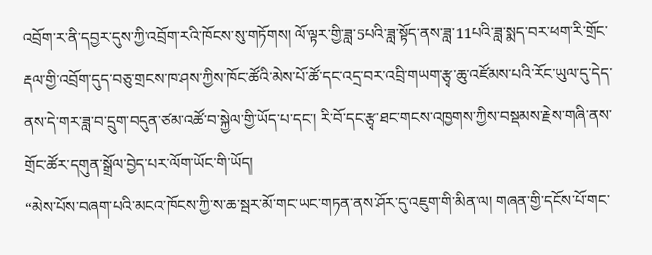འབྲོག་ར་ནི་དབྱར་དུས་ཀྱི་འབྲོག་རའི་ཁོངས་སུ་གཏོགས། ལོ་ལྟར་གྱི་ཟླ་5པའི་ཟླ་སྟོད་ནས་ཟླ་11པའི་ཟླ་སྨད་བར་ཕག་རི་གྲོང་རྡལ་གྱི་འབྲོག་དུད་བཅུ་གྲངས་ཁ་ཤས་ཀྱིས་ཁོང་ཚོའི་མེས་པོ་ཚོ་དང་འདྲ་བར་འབྲི་གཡག་རྩྭ་ཆུ་འཛོམས་པའི་རོང་ཡུལ་དུ་དེད་ནས་དེ་གར་ཟླ་བ་དྲུག་བདུན་ཙམ་འཚོ་བ་སྐྱེལ་གྱི་ཡོད་པ་དང་། རི་བོ་དང་རྩྭ་ཐང་གངས་འཁྱགས་ཀྱིས་བསྡམས་རྗེས་གཞི་ནས་གྲོང་ཚོར་དགུན་སྒྲོལ་བྱེད་པར་ལོག་ཡོང་གི་ཡོད།
“མེས་པོས་བཞག་པའི་མངའ་ཁོངས་ཀྱི་ས་ཆ་སྦར་མོ་གང་ཡང་གཏན་ནས་ཤོར་དུ་འཇུག་གི་མིན་ལ། གཞན་གྱི་དངོས་པོ་གང་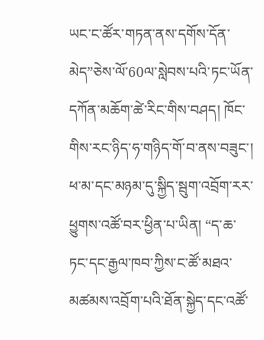ཡང་ང་ཚོར་གཏན་ནས་དགོས་དོན་མེད”ཅེས་ལོ་60ལ་སླེབས་པའི་ཏང་ཡོན་དཀོན་མཆོག་ཚེ་རིང་གིས་བཤད། ཁོང་གིས་རང་ཉིད་ཧ་གཉིད་གོ་བ་ནས་བཟུང་། ཕ་མ་དང་མཉམ་དུ་སྐྱིད་སྦུག་འབྲོག་རར་ཕྱུགས་འཚོ་བར་ཕྱིན་པ་ཡིན། “ད་ཆ་ཏང་དང་རྒྱལ་ཁབ་ཀྱིས་ང་ཚོ་མཐའ་མཚམས་འབྲོག་པའི་ཐོན་སྐྱེད་དང་འཚོ་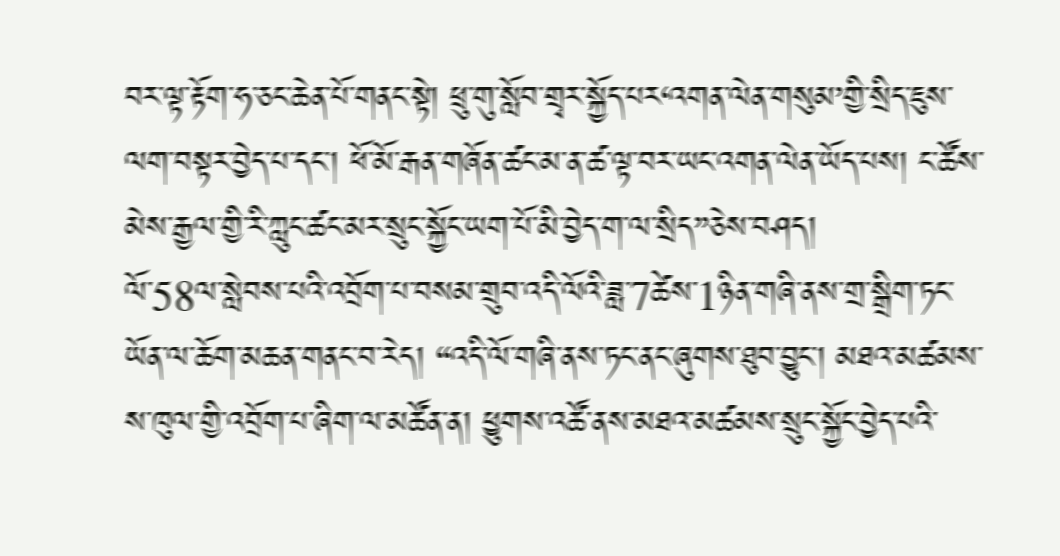བར་ལྟ་རྟོག་ཧ་ཅང་ཆེན་པོ་གནང་སྟེ། ཕྲུ་གུ་སློབ་གྲྭར་སྐྱོད་པར‘འགན་ལེན་གསུམ’གྱི་སྲིད་ཇུས་ལག་བསྟར་བྱེད་པ་དང་། ཕོ་མོ་རྒན་གཞོན་ཚང་མ་ན་ཚ་ལྟ་བར་ཡང་འགན་ལེན་ཡོད་པས། ང་ཚོས་མེས་རྒྱལ་གྱི་རི་ཀླུང་ཚང་མར་སྲུང་སྐྱོང་ཡག་པོ་མི་བྱེད་ག་ལ་སྲིད”ཅེས་བཤད།
ལོ་58ལ་སླེབས་པའི་འབྲོག་པ་བསམ་གྲུབ་འདི་ལོའི་ཟླ་7ཚེས་1ཉིན་གཞི་ནས་གྲ་སྒྲིག་ཏང་ཡོན་ལ་ཆོག་མཆན་གནང་བ་རེད། “འདི་ལོ་གཞི་ནས་ཏང་ནང་ཞུགས་ཐུབ་བྱུང་། མཐའ་མཚམས་ས་ཁུལ་གྱི་འབྲོག་པ་ཞིག་ལ་མཚོན་ན། ཕྱུགས་འཚོ་ནས་མཐའ་མཚམས་སྲུང་སྐྱོང་བྱེད་པའི་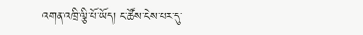འགན་འཁྲི་ལྕི་པོ་ཡོད། ང་ཚོས་ངེས་པར་དུ་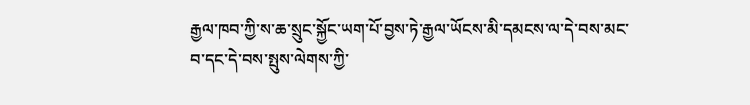རྒྱལ་ཁབ་ཀྱི་ས་ཆ་སྲུང་སྐྱོང་ཡག་པོ་བྱས་ཏེ་རྒྱལ་ཡོངས་མི་དམངས་ལ་དེ་བས་མང་བ་དང་དེ་བས་སྤུས་ལེགས་ཀྱི་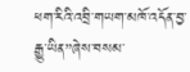ཕག་རིའི་འབྲི་གཡག་མཁོ་འདོན་བྱ་རྒྱུ་ཡིན”ཞེས་བསམ་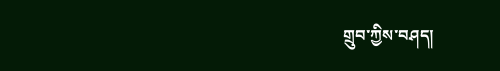གྲུབ་ཀྱིས་བཤད།